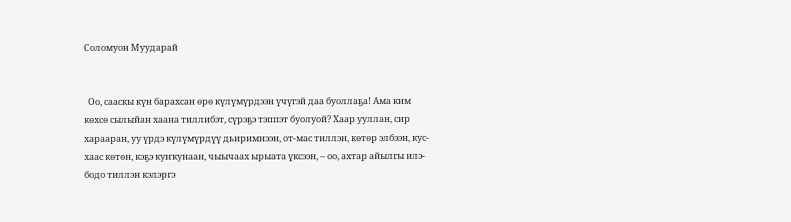Соломуон Муударай


  Оо, сааскы күн барахсан өрө күлүмүрдээн үчүгэй даа буоллаҕа! Ама ким көхсө сылыйан хаана тиллибэт, сүрэҕэ тэппэт буолуой? Хаар ууллан, сир харааран, уу үрдэ күлүмүрдүү дьиримнээн, от-мас тиллэн, көтөр элбээн, кус-хаас көтөн, кэҕэ куҥкунаан, чыычаах ырыата үксээн, – оо, ахтар айылгы илэ-бодо тиллэн кэлэргэ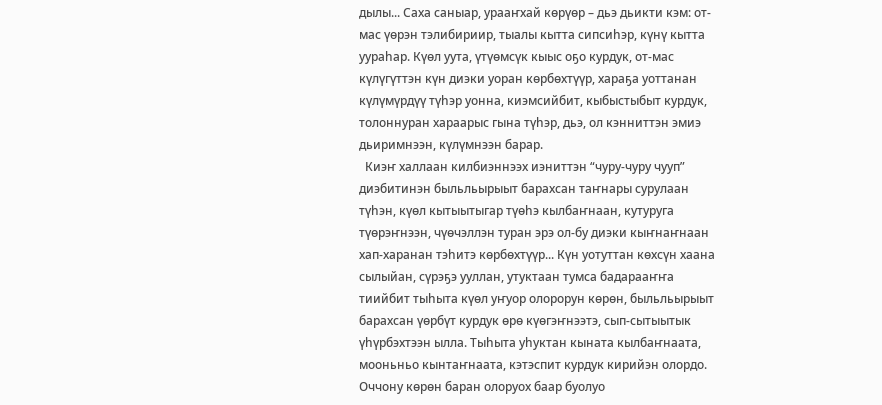дылы... Саха саныар, урааҥхай көрүөр – дьэ дьикти кэм: от-мас үөрэн тэлибириир, тыалы кытта сипсиһэр, күнү кытта уураһар. Күөл уута, үтүөмсүк кыыс оҕо курдук, от-мас күлүгүттэн күн диэки уоран көрбөхтүүр, хараҕа уоттанан күлүмүрдүү түһэр уонна, киэмсийбит, кыбыстыбыт курдук, толоннуран хараарыс гына түһэр, дьэ, ол кэнниттэн эмиэ дьиримнээн, күлүмнээн барар.
  Киэҥ халлаан килбиэннээх иэниттэн “чуру-чуру чууп” диэбитинэн быльльырыыт барахсан таҥнары сурулаан түһэн, күөл кытыытыгар түөһэ кылбаҥнаан, кутуруга түөрэҥнээн, чүөчэллэн туран эрэ ол-бу диэки кыҥнаҥнаан хап-харанан тэһитэ көрбөхтүүр... Күн уотуттан көхсүн хаана сылыйан, сүрэҕэ ууллан, утуктаан тумса бадарааҥҥа тиийбит тыһыта күөл уҥуор олорорун көрөн, быльльырыыт барахсан үөрбүт курдук өрө күөгэҥнээтэ, сып-сытыытык үһүрбэхтээн ылла. Тыһыта уһуктан кыната кылбаҥнаата, мооньньо кынтаҥнаата, кэтэспит курдук кирийэн олордо. Оччону көрөн баран олоруох баар буолуо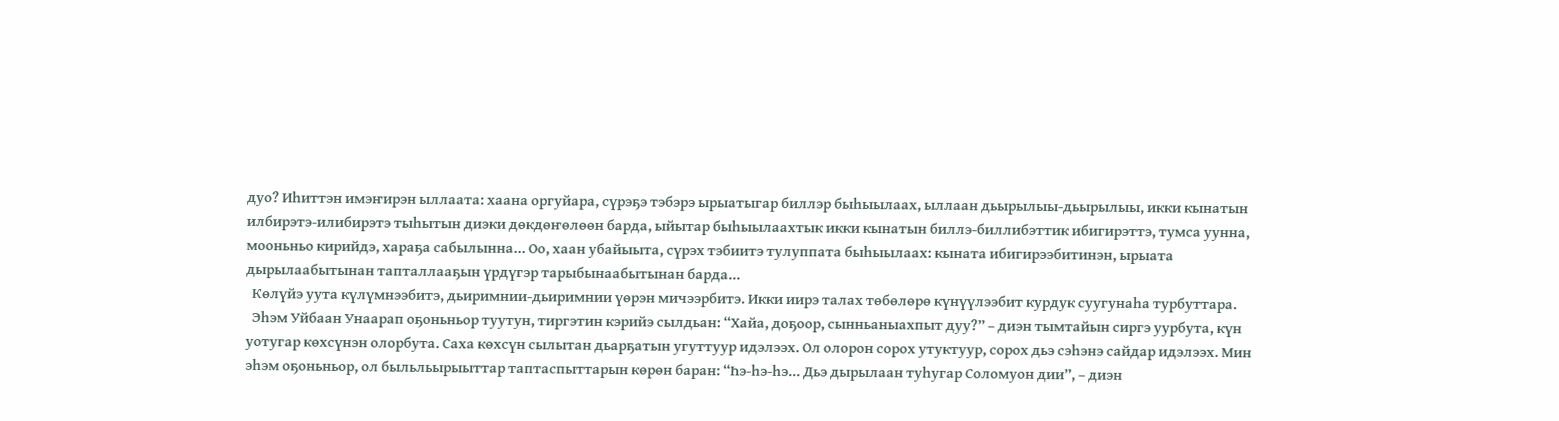дуо? Иһиттэн имэҥирэн ыллаата: хаана оргуйара, сүрэҕэ тэбэрэ ырыатыгар биллэр быһыылаах, ыллаан дьырылыы-дьырылыы, икки кынатын илбирэтэ-илибирэтэ тыһытын диэки дөкдөҥөлөөн барда, ыйытар быһыылаахтык икки кынатын биллэ-биллибэттик ибигирэттэ, тумса уунна, мооньньо кирийдэ, хараҕа сабылынна... Оо, хаан убайыыта, сүрэх тэбиитэ тулуппата быһыылаах: кыната ибигирээбитинэн, ырыата дырылаабытынан тапталлааҕын үрдүгэр тарыбынаабытынан барда...
  Көлүйэ уута күлүмнээбитэ, дьиримнии-дьиримнии үөрэн мичээрбитэ. Икки иирэ талах төбөлөрө күнүүлээбит курдук суугунаһа турбуттара.
  Эһэм Уйбаан Унаарап оҕоньньор туутун, тиргэтин кэрийэ сылдьан: “Хайа, доҕоор, сынньаныахпыт дуу?” – диэн тымтайын сиргэ уурбута, күн уотугар көхсүнэн олорбута. Саха көхсүн сылытан дьарҕатын угуттуур идэлээх. Ол олорон сорох утуктуур, сорох дьэ сэһэнэ сайдар идэлээх. Мин эһэм оҕоньньор, ол быльльырыыттар таптаспыттарын көрөн баран: “Һэ-һэ-һэ... Дьэ дырылаан туһугар Соломуон дии”, – диэн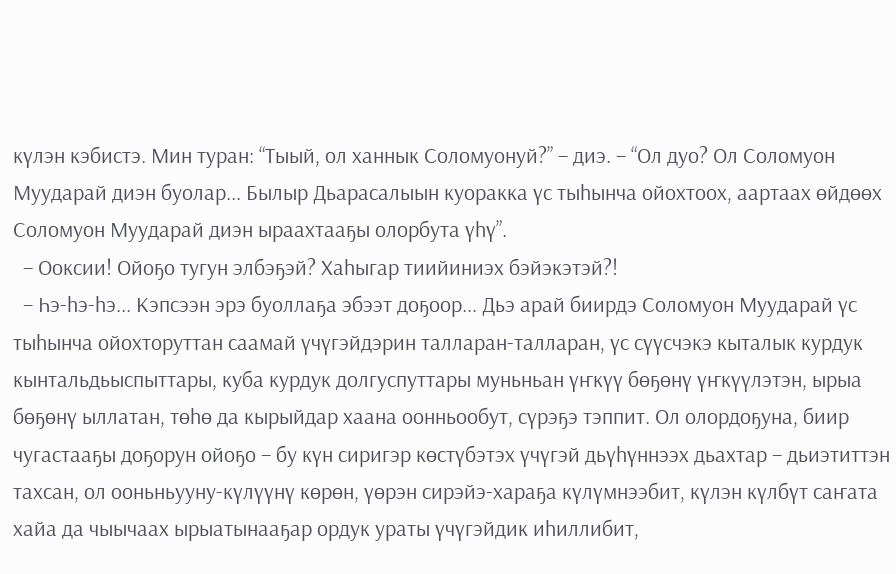күлэн кэбистэ. Мин туран: “Тыый, ол ханнык Соломуонуй?” – диэ. – “Ол дуо? Ол Соломуон Муударай диэн буолар... Былыр Дьарасалыын куоракка үс тыһынча ойохтоох, аартаах өйдөөх Соломуон Муударай диэн ыраахтааҕы олорбута үһү”.
  – Ооксии! Ойоҕо тугун элбэҕэй? Хаһыгар тиийиниэх бэйэкэтэй?!
  – Һэ-һэ-һэ... Кэпсээн эрэ буоллаҕа эбээт доҕоор... Дьэ арай биирдэ Соломуон Муударай үс тыһынча ойохторуттан саамай үчүгэйдэрин талларан-талларан, үс сүүсчэкэ кыталык курдук кынтальдьыспыттары, куба курдук долгуспуттары муньньан үҥкүү бөҕөнү үҥкүүлэтэн, ырыа бөҕөнү ыллатан, төһө да кырыйдар хаана оонньообут, сүрэҕэ тэппит. Ол олордоҕуна, биир чугастааҕы доҕорун ойоҕо – бу күн сиригэр көстүбэтэх үчүгэй дьүһүннээх дьахтар – дьиэтиттэн тахсан, ол ооньньууну-күлүүнү көрөн, үөрэн сирэйэ-хараҕа күлүмнээбит, күлэн күлбүт саҥата хайа да чыычаах ырыатынааҕар ордук ураты үчүгэйдик иһиллибит,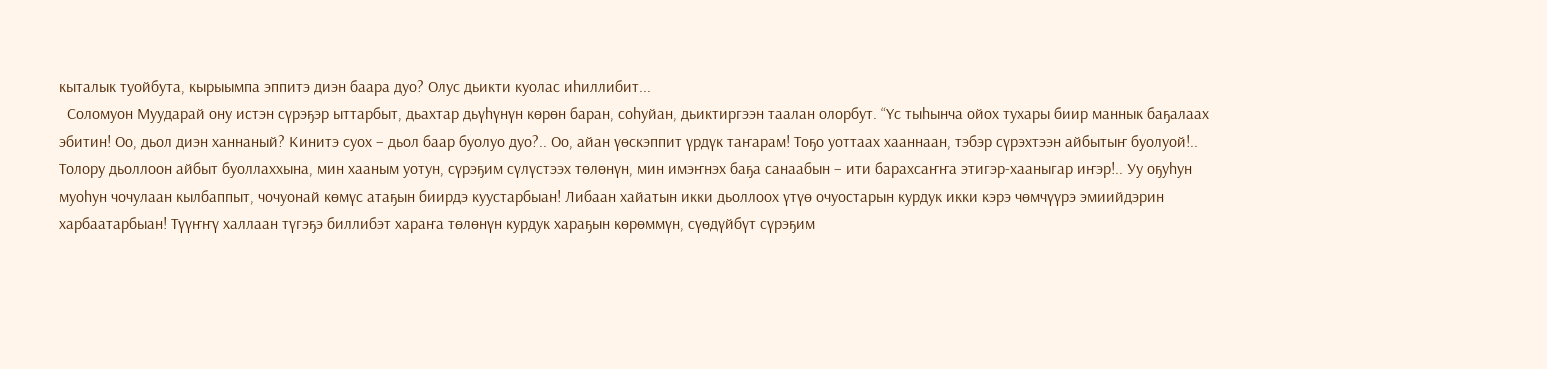кыталык туойбута, кырыымпа эппитэ диэн баара дуо? Олус дьикти куолас иһиллибит...
  Соломуон Муударай ону истэн сүрэҕэр ыттарбыт, дьахтар дьүһүнүн көрөн баран, соһуйан, дьиктиргээн таалан олорбут. “Үс тыһынча ойох тухары биир маннык баҕалаах эбитин! Оо, дьол диэн ханнаный? Кинитэ суох – дьол баар буолуо дуо?.. Оо, айан үөскэппит үрдүк таҥарам! Тоҕо уоттаах хааннаан, тэбэр сүрэхтээн айбытыҥ буолуой!.. Толору дьоллоон айбыт буоллаххына, мин хааным уотун, сүрэҕим сүлүстээх төлөнүн, мин имэҥнэх баҕа санаабын – ити барахсаҥҥа этигэр-хааныгар иҥэр!.. Уу оҕуһун муоһун чочулаан кылбаппыт, чочуонай көмүс атаҕын биирдэ куустарбыан! Либаан хайатын икки дьоллоох үтүө очуостарын курдук икки кэрэ чөмчүүрэ эмиийдэрин харбаатарбыан! Түүҥҥү халлаан түгэҕэ биллибэт хараҥа төлөнүн курдук хараҕын көрөммүн, сүөдүйбүт сүрэҕим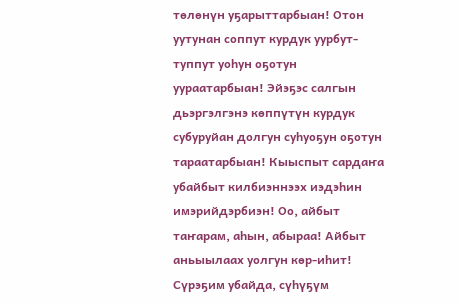төлөнүн уҕарыттарбыан! Отон уутунан соппут курдук уурбут-туппут уоһун оҕотун уураатарбыан! Эйэҕэс салгын дьэргэлгэнэ көппүтүн курдук субуруйан долгун суһуоҕун оҕотун тараатарбыан! Кыыспыт сардаҥа убайбыт килбиэннээх иэдэһин имэрийдэрбиэн! Оо, айбыт таҥарам, аһын, абыраа! Айбыт аньыылаах уолгун көр-иһит! Сүрэҕим убайда, сүһүҕүм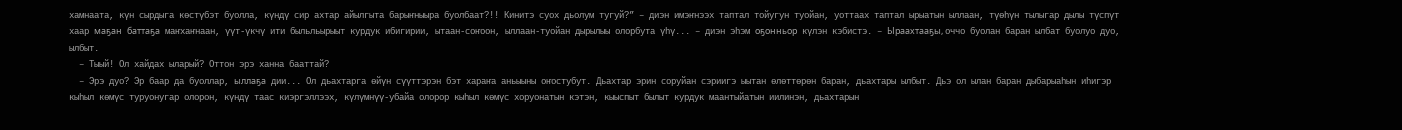хамнаата, күн сырдыга көстүбэт буолла, күндү сир ахтар айылгыта барыҥныыра буолбаат?!! Кинитэ суох дьолум тугуй?” – диэн имэҥнээх таптал тойугун туойан, уоттаах таптал ырыатын ыллаан, түөһүн тылыгар дылы түспүт хаар маҕан баттаҕа маҥхаҥнаан, үүт-үкчү ити быльльырыыт курдук ибигирии, ытаан-соҥоон, ыллаан-туойан дырылыы олорбута үһү... – диэн эһэм оҕонньор күлэн кэбистэ. – Ыраахтааҕы, оччо буолан баран ылбат буолуо дуо, ылбыт.
  – Тыый! Ол хайдах ыларый? Оттон эрэ ханна бааттай?
  – Эрэ дуо? Эр баар да буоллар, ыллаҕа дии... Ол дьахтарга өйүн сүүттэрэн бэт хараҥа аньыыны оҥостубут. Дьахтар эрин соруйан сэриигэ ыытан өлөттөрөн баран, дьахтары ылбыт. Дьэ ол ылан баран дыбарыаһын иһигэр кыһыл көмүс туруонугар олорон, күндү таас киэргэллээх, күлүмнүү-убайа олорор кыһыл көмүс хоруонатын кэтэн, кыыспыт былыт курдук маантыйатын иилинэн, дьахтарын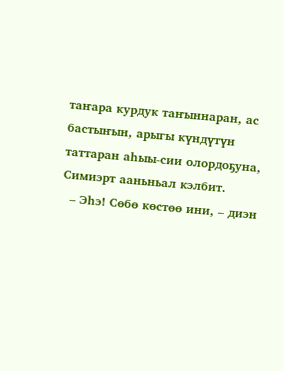таҥара курдук таҥыннаран, ас бастыҥын, арыгы күндүтүн таттаран аһыы-сии олордоҕуна, Симиэрт ааньньал кэлбит.
  – Эһэ! Сөбө көстөө ини, – диэн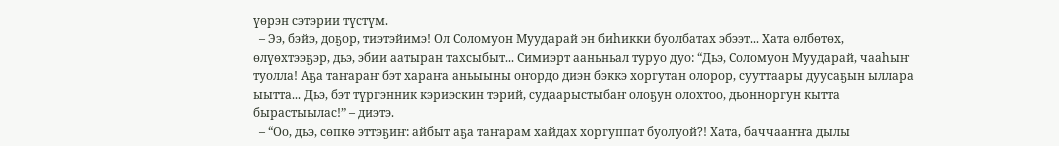үөрэн сэтэрии түстүм.
  – Ээ, бэйэ, доҕор, тиэтэйимэ! Ол Соломуон Муударай эн биһикки буолбатах эбээт... Хата өлбөтөх, өлүөхтээҕэр, дьэ, эбии аатыран тахсыбыт... Симиэрт ааньньал туруо дуо: “Дьэ, Соломуон Муударай, чааһыҥ туолла! Аҕа таҥараҥ бэт хараҥа аньыыны оҥордо диэн бэккэ хоргутан олорор, сууттаары дуусаҕын ыллара ыытта... Дьэ, бэт түргэнник кэриэскин тэрий, судаарыстыбаҥ олоҕун олохтоо, дьонноргун кытта бырастыылас!” – диэтэ.
  – “Оо, дьэ, сөпкө эттэҕиҥ: айбыт аҕа таҥарам хайдах хоргуппат буолуой?! Хата, баччааҥҥа дылы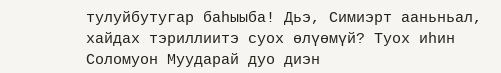тулуйбутугар баһыыба! Дьэ, Симиэрт ааньньал, хайдах тэриллиитэ суох өлүөмүй? Туох иһин Соломуон Муударай дуо диэн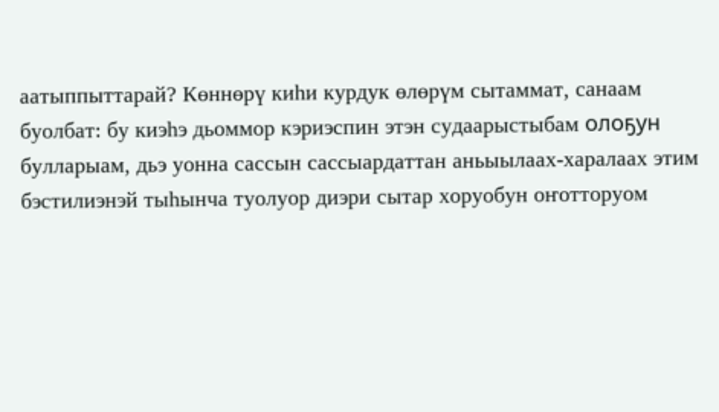аатыппыттарай? Көннөрү киһи курдук өлөрүм сытаммат, санаам буолбат: бу киэһэ дьоммор кэриэспин этэн судаарыстыбам олоҕун булларыам, дьэ уонна сассын сассыардаттан аньыылаах-харалаах этим бэстилиэнэй тыһынча туолуор диэри сытар хоруобун оҥотторуом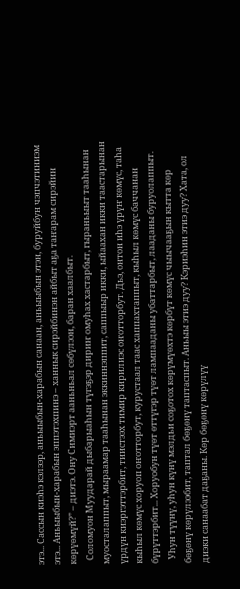этэ... Сассын киэһэ кэлээр, аньыыбын-харабын санаан, аньыыбын этэн, буруйбун чэпчэтиниэм этэ... Аньыыбын-харабын эппэтэхпинэ – ханнык сирэйбинэн айбыт аҕа таҥарам сирэйин көрүөмүй?” – диэтэ. Ону Симиэрт ааньньал сөбүлээн, баран хаалбыт.
  Соломуон Муударай дыбарыаһын түгэҕэр дириҥ омуһах хастарбыт, гыраньыыт тааһынан муосталаппыт, мыраамар тааһынан эккиннэппит, саппыыр икки, ыйаахан икки таастарынан үрдүн киэргэттэрбит, тиистээх тимир кирилиэс оҥотторбут. Дьэ, онтон иһэ үрүҥ көмүс, таһа кыһыл көмүс хоруоп оҥотторбут, курустаал таас хаппахтаппыт, кыһыл көмүс баччанан бүрүттэрбит... Хоруобун түөт өттүгэр түөт лампааданы убаттарбыт, лааданы буруолаппыт.
  Уһун түүнү, уһун күнү мэлдьи соҕотох көрүмүөхтэ көрбүт көмүс чыычааҕын кытта көр бөҕөнү көрүлээбит, таптал бөҕөнү таптаспыт. Аньыы этиэ дуу? Кэриэһин этиэ дуу? Хата, ол диэки санаабат даҕаны. Көр бөҕөнү көрүлүү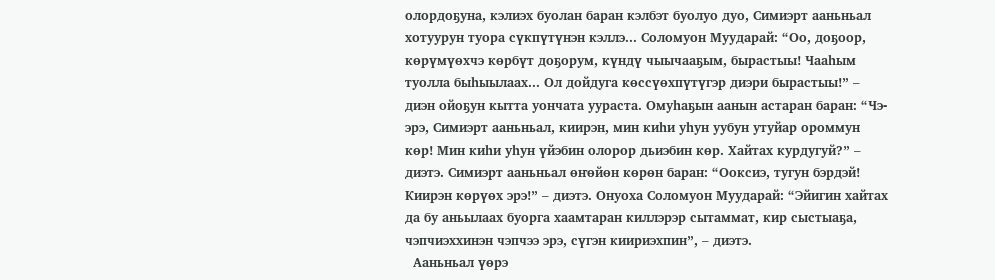олордоҕуна, кэлиэх буолан баран кэлбэт буолуо дуо, Симиэрт ааньньал хотуурун туора сүкпүтүнэн кэллэ... Соломуон Муударай: “Оо, доҕоор, көрүмүөхчэ көрбүт доҕорум, күндү чыычааҕым, бырастыы! Чааһым туолла быһыылаах... Ол дойдуга көссүөхпүтүгэр диэри бырастыы!” – диэн ойоҕун кытта уончата уураста. Омуһаҕын аанын астаран баран: “Чэ-эрэ, Симиэрт ааньньал, киирэн, мин киһи уһун уубун утуйар ороммун көр! Мин киһи уһун үйэбин олорор дьиэбин көр. Хайтах курдугуй?” – диэтэ. Симиэрт ааньньал өҥөйөн көрөн баран: “Ооксиэ, тугун бэрдэй! Киирэн көрүөх эрэ!” – диэтэ. Онуоха Соломуон Муударай: “Эйигин хайтах да бу аньылаах буорга хаамтаран киллэрэр сытаммат, кир сыстыаҕа, чэпчиэххинэн чэпчээ эрэ, сүгэн киириэхпин”, – диэтэ.
  Ааньньал үөрэ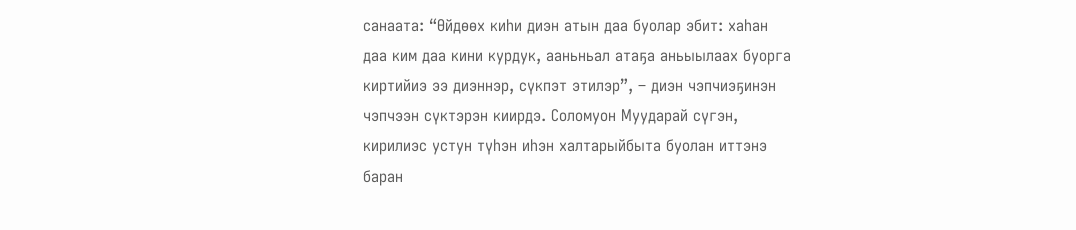санаата: “Өйдөөх киһи диэн атын даа буолар эбит: хаһан даа ким даа кини курдук, ааньньал атаҕа аньыылаах буорга киртийиэ ээ диэннэр, сүкпэт этилэр”, – диэн чэпчиэҕинэн чэпчээн сүктэрэн киирдэ. Соломуон Муударай сүгэн, кирилиэс устун түһэн иһэн халтарыйбыта буолан иттэнэ баран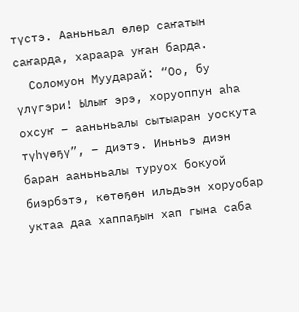түстэ. Ааньньал өлөр саҥатын саҥарда, хараара уҥан барда.
  Соломуон Муударай: “Оо, бу үлүгэри! Ылыҥ эрэ, хоруоппун аһа охсуҥ – ааньньалы сытыаран уоскута түһүөҕү”, – диэтэ. Иньньэ диэн баран ааньньалы туруох бокуой биэрбэтэ, көтөҕөн ильдьэн хоруобар уктаа даа хаппаҕын хап гына саба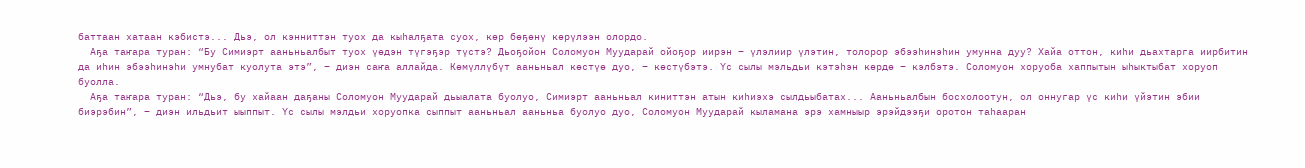баттаан хатаан кэбистэ... Дьэ, ол кэнниттэн туох да кыһалҕата суох, көр бөҕөнү көрүлээн олордо.
  Аҕа таҥара туран: “Бу Симиэрт ааньньалбыт туох үөдэн түгэҕэр түстэ? Дьоҕойон Соломуон Муударай ойоҕор иирэн – үлэлиир үлэтин, толорор эбээһинэһин умунна дуу? Хайа оттон, киһи дьахтарга иирбитин да иһин эбээһинэһи умнубат куолута этэ”, – диэн саҥа аллайда. Көмүллүбүт ааньньал көстүө дуо, – көстүбэтэ. Үс сылы мэльдьи кэтэһэн көрдө – кэлбэтэ. Соломуон хоруоба хаппытын ыһыктыбат хоруоп буолла.
  Аҕа таҥара туран: “Дьэ, бу хайаан даҕаны Соломуон Муударай дьыалата буолуо, Симиэрт ааньньал киниттэн атын киһиэхэ сылдьыбатах... Ааньньалбын босхолоотун, ол оннугар үс киһи үйэтин эбии биэрэбин”, – диэн ильдьит ыыппыт. Үс сылы мэлдьи хоруопка сыппыт ааньньал ааньньа буолуо дуо, Соломуон Муударай кыламана эрэ хамныыр эрэйдээҕи оротон таһааран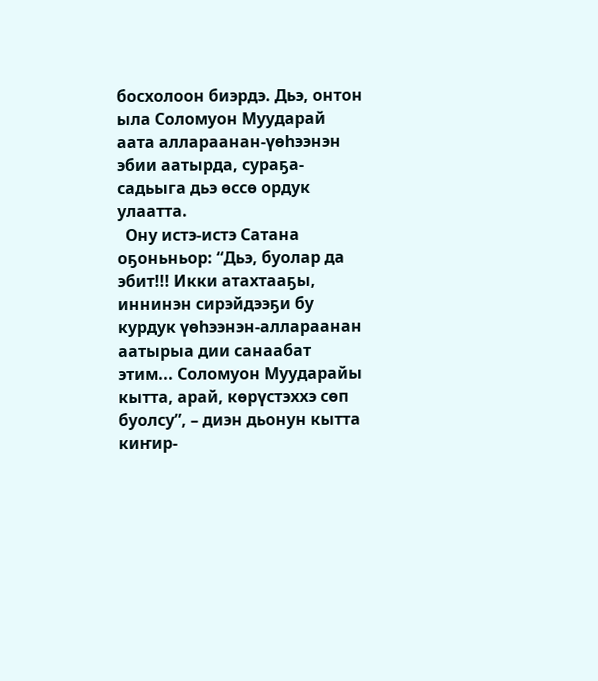босхолоон биэрдэ. Дьэ, онтон ыла Соломуон Муударай аата аллараанан-үөһээнэн эбии аатырда, сураҕа-садьыга дьэ өссө ордук улаатта.
  Ону истэ-истэ Сатана оҕоньньор: “Дьэ, буолар да эбит!!! Икки атахтааҕы, иннинэн сирэйдээҕи бу курдук үөһээнэн-аллараанан аатырыа дии санаабат этим... Соломуон Муударайы кытта, арай, көрүстэххэ сөп буолсу”, – диэн дьонун кытта киҥир-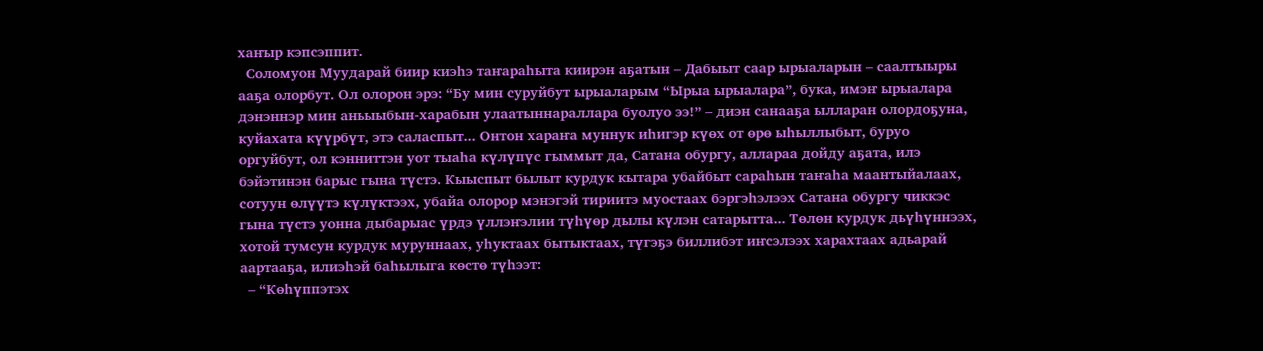хаҥыр кэпсэппит.
  Соломуон Муударай биир киэһэ таҥараһыта киирэн аҕатын – Дабыыт саар ырыаларын – саалтыыры ааҕа олорбут. Ол олорон эрэ: “Бу мин суруйбут ырыаларым “Ырыа ырыалара”, бука, имэҥ ырыалара дэнэннэр мин аньыыбын-харабын улаатыннараллара буолуо ээ!” – диэн санааҕа ылларан олордоҕуна, куйахата күүрбүт, этэ саласпыт... Онтон хараҥа муннук иһигэр күөх от өрө ыһыллыбыт, буруо оргуйбут, ол кэнниттэн уот тыаһа күлүпүс гыммыт да, Сатана обургу, аллараа дойду аҕата, илэ бэйэтинэн барыс гына түстэ. Кыыспыт былыт курдук кытара убайбыт сараһын таҥаһа маантыйалаах, сотуун өлүүтэ күлүктээх, убайа олорор мэнэгэй тириитэ муостаах бэргэһэлээх Сатана обургу чиккэс гына түстэ уонна дыбарыас үрдэ үллэҥэлии түһүөр дылы күлэн сатарытта... Төлөн курдук дьүһүннээх, хотой тумсун курдук муруннаах, уһуктаах бытыктаах, түгэҕэ биллибэт иҥсэлээх харахтаах адьарай аартааҕа, илиэһэй баһылыга көстө түһээт:
  – “Көһүппэтэх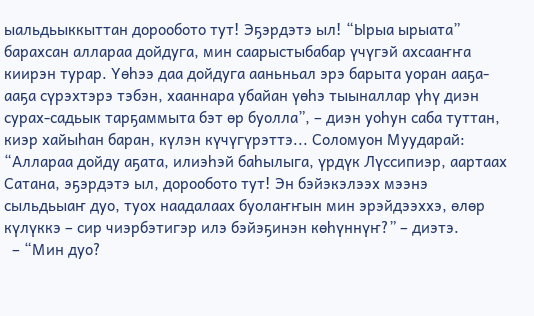ыальдьыккыттан дорообото тут! Эҕэрдэтэ ыл! “Ырыа ырыата” барахсан аллараа дойдуга, мин саарыстыбабар үчүгэй ахсааҥҥа киирэн турар. Үөһээ даа дойдуга ааньньал эрэ барыта уоран ааҕа-ааҕа сүрэхтэрэ тэбэн, хааннара убайан үөһэ тыыналлар үһү диэн сурах-садьык тарҕаммыта бэт өр буолла”, – диэн уоһун саба туттан, киэр хайыһан баран, күлэн күчүгүрэттэ... Соломуон Муударай: “Аллараа дойду аҕата, илиэһэй баһылыга, үрдүк Лүссипиэр, аартаах Сатана, эҕэрдэтэ ыл, дорообото тут! Эн бэйэкэлээх мээнэ сыльдьыаҥ дуо, туох наадалаах буолаҥҥын мин эрэйдээххэ, өлөр күлүккэ – сир чиэрбэтигэр илэ бэйэҕинэн көһүннүҥ?” – диэтэ.
  – “Мин дуо?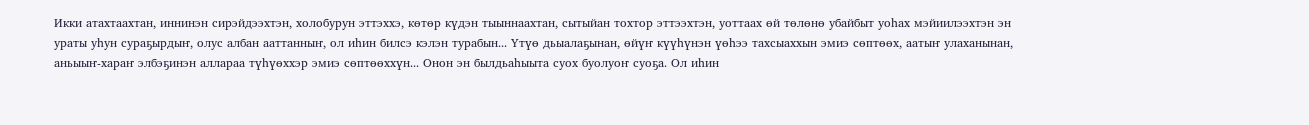Икки атахтаахтан, иннинэн сирэйдээхтэн, холобурун эттэххэ, көтөр күдэн тыыннаахтан, сытыйан тохтор эттээхтэн, уоттаах өй төлөнө убайбыт уоһах мэйиилээхтэн эн ураты уһун сураҕырдыҥ, олус албан ааттанныҥ, ол иһин билсэ кэлэн турабын... Үтүө дьыалаҕынан, өйүҥ күүһүнэн үөһээ тахсыаххын эмиэ сөптөөх, аатыҥ улаханынан, аньыыҥ-хараҥ элбэҕинэн аллараа түһүөххэр эмиэ сөптөөххүн... Онон эн былдьаһыыта суох буолуоҥ суоҕа. Ол иһин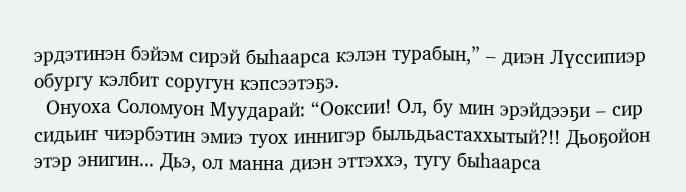эрдэтинэн бэйэм сирэй быһаарса кэлэн турабын,” – диэн Лүссипиэр обургу кэлбит соругун кэпсээтэҕэ.
  Онуоха Соломуон Муударай: “Ооксии! Ол, бу мин эрэйдээҕи – сир сидьиҥ чиэрбэтин эмиэ туох иннигэр быльдьастаххытый?!! Дьоҕойон этэр энигин... Дьэ, ол манна диэн эттэххэ, тугу быһаарса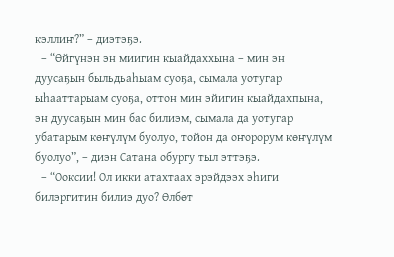кэллиҥ?” – диэтэҕэ.
  – “Өйгүнэн эн миигин кыайдаххына – мин эн дуусаҕын быльдьаһыам суоҕа, сымала уотугар ыһааттарыам суоҕа, оттон мин эйигин кыайдахпына, эн дуусаҕын мин бас билиэм, сымала да уотугар убатарым көҥүлүм буолуо, тойон да оҥорорум көҥүлүм буолуо”, – диэн Сатана обургу тыл эттэҕэ.
  – “Ооксии! Ол икки атахтаах эрэйдээх эһиги билэргитин билиэ дуо? Өлбөт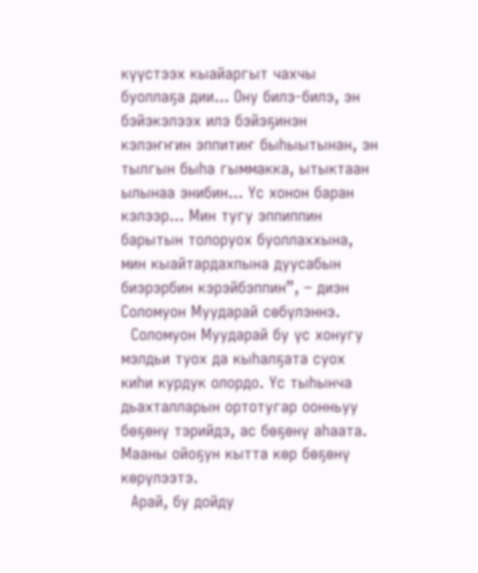күүстээх кыайаргыт чахчы буоллаҕа дии... Ону билэ-билэ, эн бэйэкэлээх илэ бэйэҕинэн кэлэҥҥин эппитиҥ быһыытынан, эн тылгын быһа гыммакка, ытыктаан ылынаа энибин... Үс хонон баран кэлээр... Мин тугу эппиппин барытын толоруох буоллаххына, мин кыайтардахпына дуусабын биэрэрбин кэрэйбэппин”, – диэн Соломуон Муударай сөбүлэннэ.
  Соломуон Муударай бу үс хонугу мэлдьи туох да кыһалҕата суох киһи курдук олордо. Үс тыһынча дьахталларын ортотугар оонньуу бөҕөнү тэрийдэ, ас бөҕөнү аһаата. Мааны ойоҕун кытта көр бөҕөнү көрүлээтэ.
  Арай, бу дойду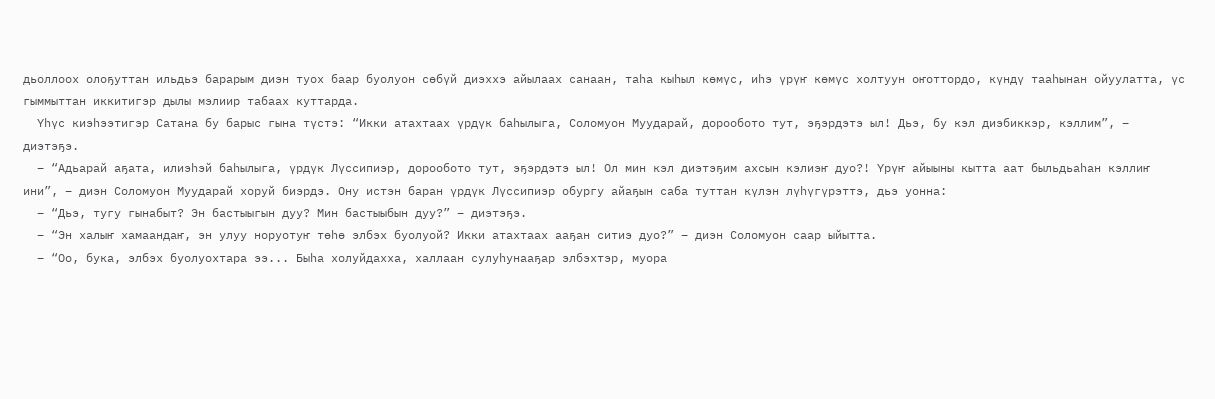дьоллоох олоҕуттан ильдьэ барарым диэн туох баар буолуон сөбүй диэххэ айылаах санаан, таһа кыһыл көмүс, иһэ үрүҥ көмүс холтуун оҥоттордо, күндү тааһынан ойуулатта, үс гыммыттан иккитигэр дылы мэлиир табаах куттарда.
  Үһүс киэһээтигэр Сатана бу барыс гына түстэ: “Икки атахтаах үрдүк баһылыга, Соломуон Муударай, дорообото тут, эҕэрдэтэ ыл! Дьэ, бу кэл диэбиккэр, кэллим”, – диэтэҕэ.
  – “Адьарай аҕата, илиэһэй баһылыга, үрдүк Лүссипиэр, дорообото тут, эҕэрдэтэ ыл! Ол мин кэл диэтэҕим ахсын кэлиэҥ дуо?! Үрүҥ айыыны кытта аат быльдьаһан кэллиҥ ини”, – диэн Соломуон Муударай хоруй биэрдэ. Ону истэн баран үрдүк Лүссипиэр обургу айаҕын саба туттан күлэн лүһүгүрэттэ, дьэ уонна:
  – “Дьэ, тугу гынабыт? Эн бастыыгын дуу? Мин бастыыбын дуу?” – диэтэҕэ.
  – “Эн халыҥ хамаандаҥ, эн улуу норуотуҥ төһө элбэх буолуой? Икки атахтаах ааҕан ситиэ дуо?” – диэн Соломуон саар ыйытта.
  – “Оо, бука, элбэх буолуохтара ээ... Быһа холуйдахха, халлаан сулуһунааҕар элбэхтэр, муора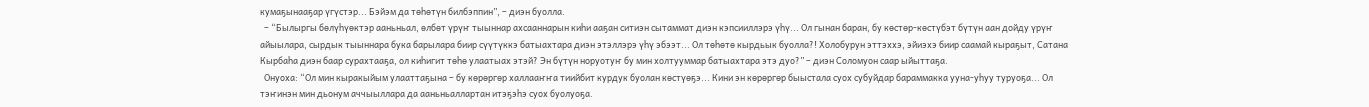кумаҕынааҕар үгүстэр... Бэйэм да төһөтүн билбэппин”, – диэн буолла.
  – “Былыргы бөлүһүөктэр ааньньал, өлбөт үрүҥ тыыннар ахсааннарын киһи ааҕан ситиэн сытаммат диэн кэпсииллэрэ үһү... Ол гынан баран, бу көстөр-көстүбэт бүтүн аан дойду үрүҥ айыылара, сырдык тыыннара бука барылара биир сүүтүккэ батыахтара диэн этэллэрэ үһү эбээт... Ол төһөтө кырдьык буолла?! Холобурун эттэххэ, эйиэхэ биир саамай кыраҕыт, Сатана Кырбаһа диэн баар сурахтааҕа, ол киһигит төһө улаатыах этэй? Эн бүтүн норуотуҥ бу мин холтууммар батыахтара этэ дуо?” – диэн Соломуон саар ыйыттаҕа.
  Онуоха: “Ол мин кыракыйым улааттаҕына – бу көрөргөр халлааҥҥа тиийбит курдук буолан көстүөҕэ... Кини эн көрөргөр быыстала суох субуйдар бараммакка ууна-уһуу туруоҕа... Ол тэҥинэн мин дьонум аччыыллара да ааньньаллартан итэҕэһэ суох буолуоҕа.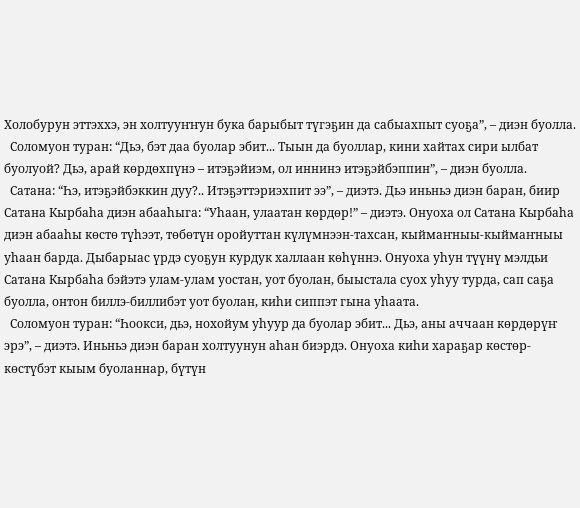Холобурун эттэххэ, эн холтууҥҥун бука барыбыт түгэҕин да сабыахпыт суоҕа”, – диэн буолла.
  Соломуон туран: “Дьэ, бэт даа буолар эбит... Тыын да буоллар, кини хайтах сири ылбат буолуой? Дьэ, арай көрдөхпүнэ – итэҕэйиэм, ол иннинэ итэҕэйбэппин”, – диэн буолла.
  Сатана: “Һэ, итэҕэйбэккин дуу?.. Итэҕэттэриэхпит ээ”, – диэтэ. Дьэ иньньэ диэн баран, биир Сатана Кырбаһа диэн абааһыга: “Уһаан, улаатан көрдөр!” – диэтэ. Онуоха ол Сатана Кырбаһа диэн абааһы көстө түһээт, төбөтүн оройуттан күлүмнээн-тахсан, кыймаҥныы-кыймаҥныы уһаан барда. Дыбарыас үрдэ суоҕун курдук халлаан көһүннэ. Онуоха уһун түүнү мэлдьи Сатана Кырбаһа бэйэтэ улам-улам уостан, уот буолан, быыстала суох уһуу турда, сап саҕа буолла, онтон биллэ-биллибэт уот буолан, киһи сиппэт гына уһаата.
  Соломуон туран: “Һоокси, дьэ, нохойум уһуур да буолар эбит... Дьэ, аны аччаан көрдөрүҥ эрэ”, – диэтэ. Иньньэ диэн баран холтуунун аһан биэрдэ. Онуоха киһи хараҕар көстөр-көстүбэт кыым буоланнар, бүтүн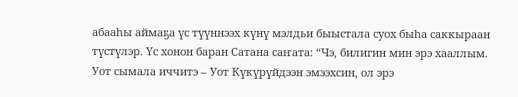абааһы аймаҕа үс түүннээх күнү мэлдьи быыстала суох быһа саккыраан түстүлэр. Үс хонон баран Сатана саҥата: “Чэ, билигин мин эрэ хааллым. Уот сымала иччитэ – Уот Күкүрүйдээн эмээхсин, ол эрэ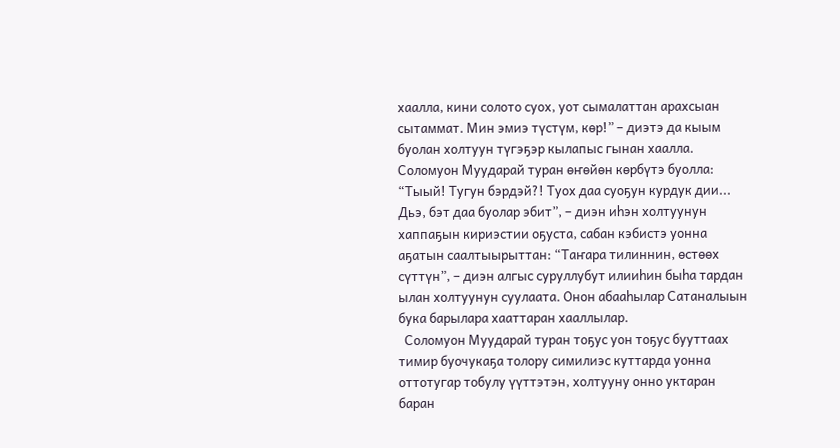хаалла, кини солото суох, уот сымалаттан арахсыан сытаммат. Мин эмиэ түстүм, көр!” – диэтэ да кыым буолан холтуун түгэҕэр кылапыс гынан хаалла. Соломуон Муударай туран өҥөйөн көрбүтэ буолла: “Тыый! Тугун бэрдэй?! Туох даа суоҕун курдук дии... Дьэ, бэт даа буолар эбит”, – диэн иһэн холтуунун хаппаҕын кириэстии оҕуста, сабан кэбистэ уонна аҕатын саалтыырыттан: “Таҥара тилиннин, өстөөх сүттүн”, – диэн алгыс суруллубут илииһин быһа тардан ылан холтуунун суулаата. Онон абааһылар Сатаналыын бука барылара хааттаран хааллылар.
  Соломуон Муударай туран тоҕус уон тоҕус бууттаах тимир буочукаҕа толору симилиэс куттарда уонна оттотугар тобулу үүттэтэн, холтууну онно уктаран баран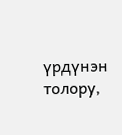үрдүнэн толору,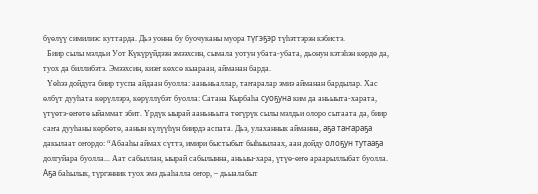бүөлүү симилиэс куттарда. Дьэ уонна бу буочуканы муора түгэҕэр түһэттэрэн кэбистэ.
  Биир сылы мэлдьи Уот Күкүрүйдээн эмээхсин, сымала уотун убата-убата, дьонун кэтэһэн көрдө да, туох да биллибэтэ. Эмээхсин, киэҥ көхсө кыараан, айманан барда.
  Үөһээ дойдуга биир туспа айдаан буолла: ааньньаллар, таҥаралар эмиэ айманан бардылар. Хас өлбүт дууһата көрүллэрэ, көрүллүбэт буолла: Сатана Кырбаһа суоҕуна ким да аньыыта-харата, үтүөтэ-өҥөтө ыйаммат эбит. Үрдүк ыырай ааньньыта төгүрүк сылы мэлдьи олоро сытаата да, биир саҥа дууһаны көрбөтө, аанын күлүүһүн биирдэ аспата. Дьэ, улаханнык айманна, аҕа таҥараҕа дакылаат оҥордо: “Абааһы аймах сүттэ, имири быстыбыт быһыылаах, аан дойду олоҕун тутааҕа долгуйара буолла... Аат сабыллан, ыырай сабылынна, аньыы-хара, үтүө-өҥө араарыллыбат буолла. Аҕа баһылык, түргэнник туох эмэ дьаһалла оҥор, – дьыалабыт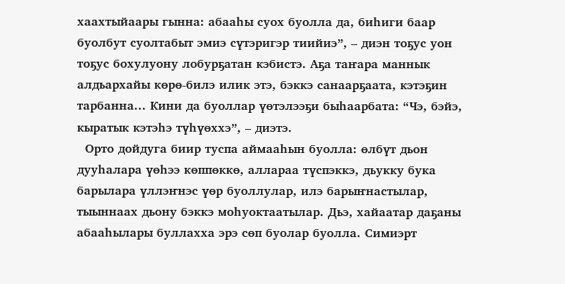хаахтыйаары гынна: абааһы суох буолла да, биһиги баар буолбут суолтабыт эмиэ сүтэригэр тиийиэ”, – диэн тоҕус уон тоҕус бохулуону лобурҕатан кэбистэ. Аҕа таҥара маннык алдьархайы көрө-билэ илик этэ, бэккэ санаарҕаата, кэтэҕин тарбанна... Кини да буоллар үөтэлээҕи быһаарбата: “Чэ, бэйэ, кыратык кэтэһэ түһүөххэ”, – диэтэ.
  Орто дойдуга биир туспа аймааһын буолла: өлбүт дьон дууһалара үөһээ көппөккө, аллараа түспэккэ, дьукку бука барылара үллэҥнэс үөр буоллулар, илэ барыҥнастылар, тыыннаах дьону бэккэ моһуоктаатылар. Дьэ, хайаатар даҕаны абааһылары буллахха эрэ сөп буолар буолла. Симиэрт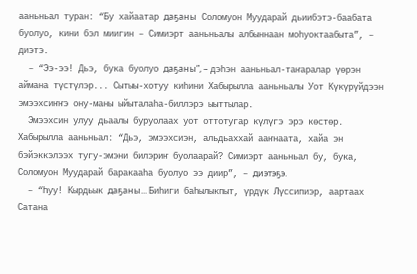ааньньал туран: “Бу хайаатар даҕаны Соломуон Муударай дьиибэтэ-баабата буолуо, кини бэл миигин – Симиэрт ааньньалы албыннаан моһуоктаабыта”, – диэтэ.
  – “Ээ-ээ! Дьэ, бука буолуо даҕаны”, – дэһэн ааньньал-таҥаралар үөрэн аймана түстүлэр... Сытыы-хотуу киһини Хабырылла ааньньалы Уот Күкүрүйдээн эмээхсиҥҥэ ону-маны ыйыталаһа-биллэрэ ыыттылар.
  Эмээхсин улуу дьаалы буруолаах уот оттотугар күлүгэ эрэ көстөр. Хабырылла ааньньал: “Дьэ, эмээхсиэн, альдьаххай ааҥнаата, хайа эн бэйэккэлээх тугу-эмэни билэриҥ буолаарай? Симиэрт ааньньал бу, бука, Соломуон Муударай баракааһа буолуо ээ диир”, – диэтэҕэ.
  – “Һуу! Кырдьык даҕаны... Биһиги баһылыкпыт, үрдүк Лүссипиэр, аартаах Сатана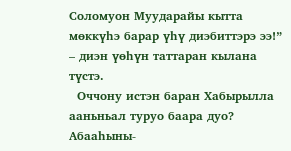Соломуон Муударайы кытта мөккүһэ барар үһү диэбиттэрэ ээ!” – диэн үөһүн таттаран кылана түстэ.
  Оччону истэн баран Хабырылла ааньньал туруо баара дуо? Абааһыны-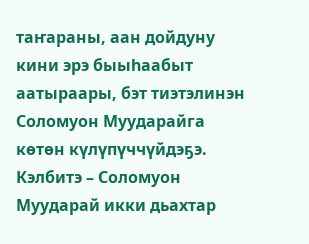таҥараны, аан дойдуну кини эрэ быыһаабыт аатыраары, бэт тиэтэлинэн Соломуон Муударайга көтөн күлүпүччүйдэҕэ. Кэлбитэ – Соломуон Муударай икки дьахтар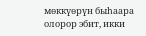мөккүөрүн быһаара олорор эбит, икки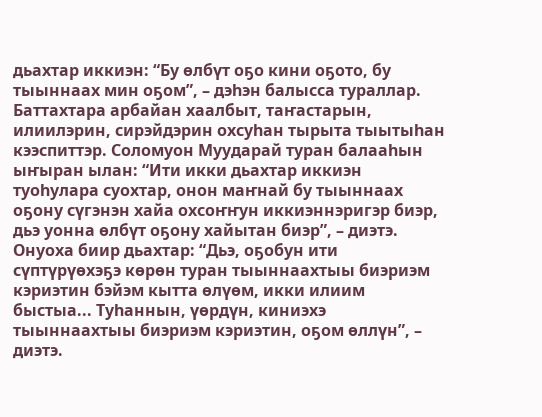дьахтар иккиэн: “Бу өлбүт оҕо кини оҕото, бу тыыннаах мин оҕом”, – дэһэн балысса тураллар. Баттахтара арбайан хаалбыт, таҥастарын, илиилэрин, сирэйдэрин охсуһан тырыта тыытыһан кээспиттэр. Соломуон Муударай туран балааһын ыҥыран ылан: “Ити икки дьахтар иккиэн туоһулара суохтар, онон маҥнай бу тыыннаах оҕону сүгэнэн хайа охсоҥҥун иккиэннэригэр биэр, дьэ уонна өлбүт оҕону хайытан биэр”, – диэтэ. Онуоха биир дьахтар: “Дьэ, оҕобун ити сүптүрүөхэҕэ көрөн туран тыыннаахтыы биэриэм кэриэтин бэйэм кытта өлүөм, икки илиим быстыа... Туһаннын, үөрдүн, киниэхэ тыыннаахтыы биэриэм кэриэтин, оҕом өллүн”, – диэтэ.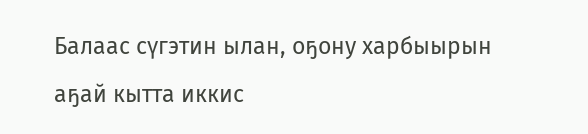Балаас сүгэтин ылан, оҕону харбыырын аҕай кытта иккис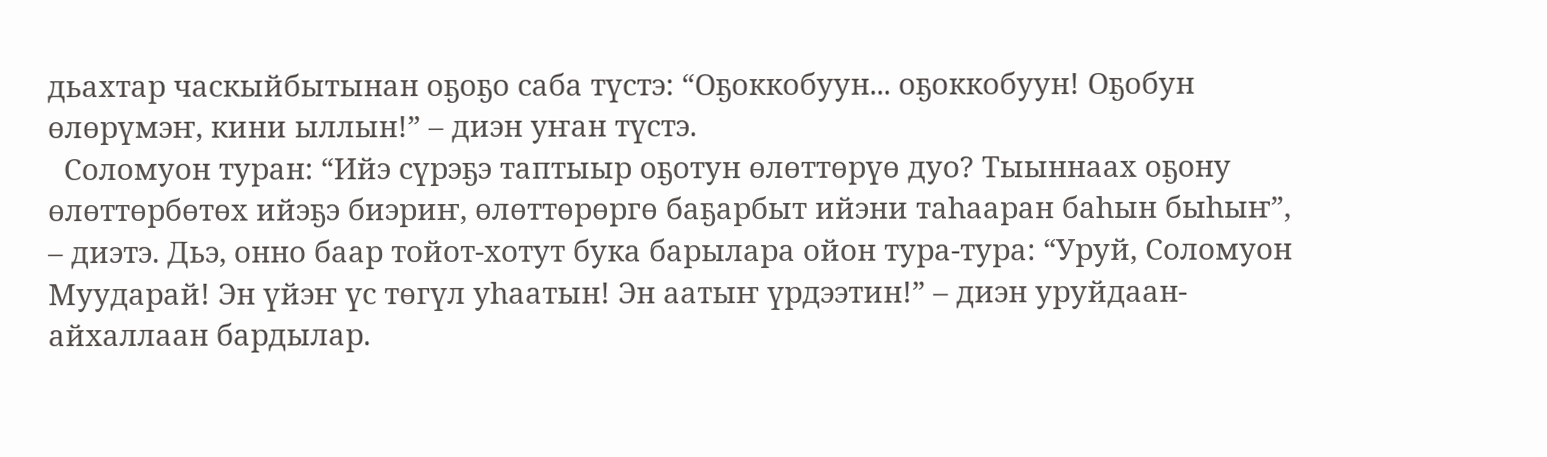дьахтар часкыйбытынан оҕоҕо саба түстэ: “Оҕоккобуун... оҕоккобуун! Оҕобун өлөрүмэҥ, кини ыллын!” – диэн уҥан түстэ.
  Соломуон туран: “Ийэ сүрэҕэ таптыыр оҕотун өлөттөрүө дуо? Тыыннаах оҕону өлөттөрбөтөх ийэҕэ биэриҥ, өлөттөрөргө баҕарбыт ийэни таһааран баһын быһыҥ”, – диэтэ. Дьэ, онно баар тойот-хотут бука барылара ойон тура-тура: “Уруй, Соломуон Муударай! Эн үйэҥ үс төгүл уһаатын! Эн аатыҥ үрдээтин!” – диэн уруйдаан-айхаллаан бардылар.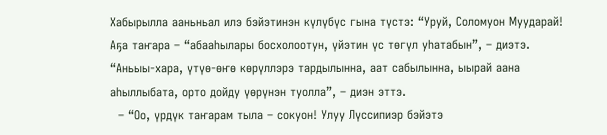Хабырылла ааньньал илэ бэйэтинэн күлүбүс гына түстэ: “Уруй, Соломуон Муударай! Аҕа таҥара – “абааһылары босхолоотун, үйэтин үс төгүл уһатабын”, – диэтэ. “Аньыы-хара, үтүө-өҥө көрүллэрэ тардылынна, аат сабылынна, ыырай аана аһыллыбата, орто дойду үөрүнэн туолла”, – диэн эттэ.
  – “Оо, үрдүк таҥарам тыла – сокуон! Улуу Лүссипиэр бэйэтэ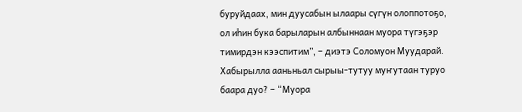буруйдаах, мин дуусабын ылаары сүгүн олоппотоҕо, ол иһин бука барыларын албыннаан муора түгэҕэр тимирдэн кээспитим”, – диэтэ Соломуон Муударай. Хабырылла ааньньал сырыы-тутуу муҥутаан туруо баара дуо? – “Муора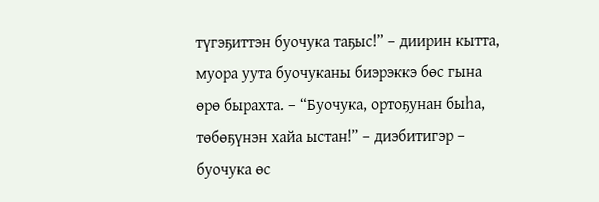түгэҕиттэн буочука таҕыс!” – диирин кытта, муора уута буочуканы биэрэккэ бөс гына өрө бырахта. – “Буочука, ортоҕунан быһа, төбөҕүнэн хайа ыстан!” – диэбитигэр – буочука өс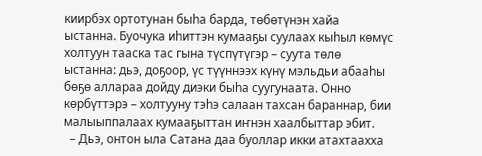киирбэх ортотунан быһа барда, төбөтүнэн хайа ыстанна. Буочука иһиттэн кумааҕы суулаах кыһыл көмүс холтуун тааска тас гына түспүтүгэр – суута төлө ыстанна: дьэ, доҕоор, үс түүннээх күнү мэльдьи абааһы бөҕө аллараа дойду диэки быһа суугунаата. Онно көрбүттэрэ – холтууну тэһэ салаан тахсан бараннар, бии малыыппалаах кумааҕыттан иҥнэн хаалбыттар эбит.
  – Дьэ, онтон ыла Сатана даа буоллар икки атахтаахха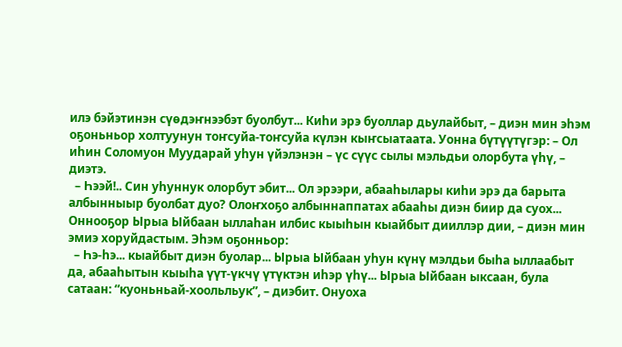илэ бэйэтинэн сүөдэҥнээбэт буолбут... Киһи эрэ буоллар дьулайбыт, – диэн мин эһэм оҕоньньор холтуунун тоҥсуйа-тоҥсуйа күлэн кыҥсыатаата. Уонна бүтүүтүгэр: – Ол иһин Соломуон Муударай уһун үйэлэнэн – үс сүүс сылы мэльдьи олорбута үһү, – диэтэ.
  – Һээй!.. Син уһуннук олорбут эбит... Ол эрээри, абааһылары киһи эрэ да барыта албынныыр буолбат дуо? Олоҥхоҕо албыннаппатах абааһы диэн биир да суох... Оннооҕор Ырыа Ыйбаан ыллаһан илбис кыыһын кыайбыт дииллэр дии, – диэн мин эмиэ хоруйдастым. Эһэм оҕонньор:
  – Һэ-һэ... кыайбыт диэн буолар... Ырыа Ыйбаан уһун күнү мэлдьи быһа ыллаабыт да, абааһытын кыыһа үүт-үкчү үтүктэн иһэр үһү... Ырыа Ыйбаан ыксаан, була сатаан: “куоньньай-хоольльук”, – диэбит. Онуоха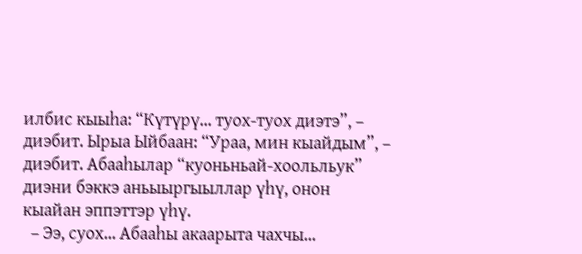илбис кыыһа: “Күтүрү... туох-туох диэтэ”, – диэбит. Ырыа Ыйбаан: “Ураа, мин кыайдым”, – диэбит. Абааһылар “куоньньай-хоольльук” диэни бэккэ аньыыргыыллар үһү, онон кыайан эппэттэр үһү.
  – Ээ, суох... Абааһы акаарыта чахчы...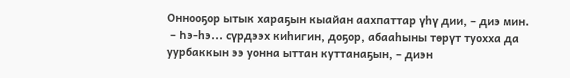Оннооҕор ытык хараҕын кыайан аахпаттар үһү дии, – диэ мин.
 – Һэ-һэ... сүрдээх киһигин, доҕор, абааһыны төрүт туохха да уурбаккын ээ уонна ыттан куттанаҕын, – диэн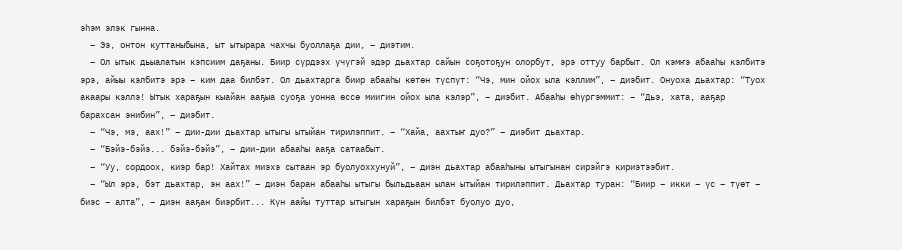эһэм элэк гынна.
  – Ээ, онтон куттаныбына, ыт ытырара чахчы буоллаҕа дии, – диэтим.
  – Ол ытык дьыалатын кэпсиим даҕаны. Биир сүрдээх үчүгэй эдэр дьахтар сайын соҕотоҕун олорбут, эрэ оттуу барбыт. Ол кэмҥэ абааһы кэлбитэ эрэ, айыы кэлбитэ эрэ – ким даа билбэт. Ол дьахтарга биир абааһы көтөн түспүт: “Чэ, мин ойох ыла кэллим”, – диэбит. Онуоха дьахтар: “Туох акаары кэллэ! Ытык хараҕын кыайан ааҕыа суоҕа уонна өссө миигин ойох ыла кэлэр”, – диэбит. Абааһы өһүргэммит: – “Дьэ, хата, ааҕар барахсан энибин”, – диэбит.
  – “Чэ, мэ, аах!” – дии-дии дьахтар ытыгы ытыйан тирилэппит. – “Хайа, аахтыҥ дуо?” – диэбит дьахтар.
  – “Бэйэ-бэйэ... бэйэ-бэйэ”, – дии-дии абааһы ааҕа сатаабыт.
  – “Уу, сордоох, киэр бар! Хайтах миэхэ сытаан эр буолуоххунуй”, – диэн дьахтар абааһыны ытыгынан сирэйгэ кириэтээбит.
  – “Ыл эрэ, бэт дьахтар, эн аах!” – диэн баран абааһы ытыгы быльдьаан ылан ытыйан тирилэппит. Дьахтар туран: “Биир – икки – үс – түөт – биэс – алта”, – диэн ааҕан биэрбит... Күн аайы туттар ытыгын хараҕын билбэт буолуо дуо,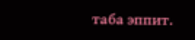таба эппит.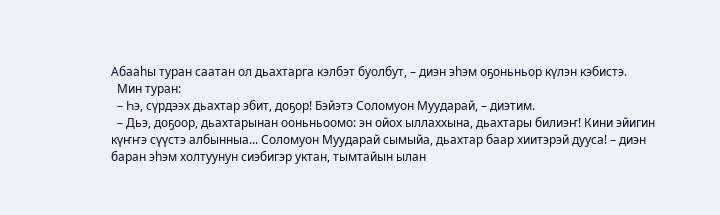Абааһы туран саатан ол дьахтарга кэлбэт буолбут, – диэн эһэм оҕоньньор күлэн кэбистэ.
  Мин туран:
  – Һэ, сүрдээх дьахтар эбит, доҕор! Бэйэтэ Соломуон Муударай, – диэтим.
  – Дьэ, доҕоор, дьахтарынан ооньньоомо: эн ойох ыллаххына, дьахтары билиэҥ! Кини эйигин күҥҥэ сүүстэ албынныа... Соломуон Муударай сымыйа, дьахтар баар хиитэрэй дууса! – диэн баран эһэм холтуунун сиэбигэр уктан, тымтайын ылан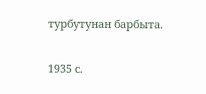турбутунан барбыта.

1935 с.